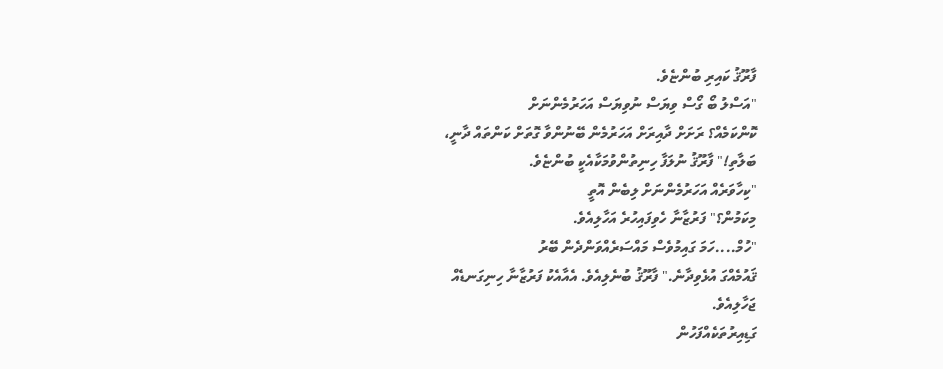ފާރޫޤު ކައިރި ބުންޏެވެ.
"އަސްލު ބޯ ގޯސް ވިޔަސް ނުވިޔަސް އަހަރުމެންނަށް
ކޮންކަމެއް؟ ރަށަށް ދާއިރަށް އަހަރުމެން ބޭނުންވާ ގޮތަށް ކަންތައް ދާނީ،
ބަލާތި!" ފާރޫޤު ނުލަފާ ހިނިތުންވުމަކާއެކީ ބުންޏެވެ.
"ކިހާވަރެއް އަހަރުމެންނަށް ލިބެން އޮތީ
މިކަމުން؟" ފަރުޒާނާ ހެވިފައިހުރެ އަހާލިއެވެ.
"ހުމް....ހަމަ ގައިމުވެސް މައްސަރެއްވަންދެން ބޭރު
ޤައުމެއްގަ އުޅެވިދާނެ." ފާރޫޤު ބުނެލިއެވެ. އެއާއެކު ފަރުޒާނާ ހިނިގަނޑެއް
ޖަހާލިއެވެ.
ގަޑިއިރުތަކެއްފަހުން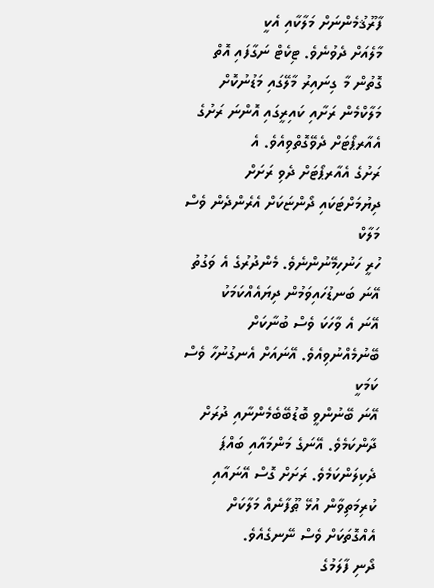ފާރޫޤުމެންނަށް މަލާކާއި އެކީ
މާލެއަށް ދެވުނެވެ. ޓިކެޓް ނަގާފައި އޮތް ގޮތުން މާ ގިނައިރު މާލޭގައި މަޑުނުކޮށް
މަލާކްމެން ރަށާއި ކައިރީގައި އޮންނަ ރަށުގެ އެއާރޕޯޓަށް ދެވޭގޮތްވިއެވެ. އެ
ރަށުގެ އެއާރޕޯޓަށް ދެވި ރަށަށް ދިޔުމަށްޓަކައި ދޯންޏަކަށް އެރެންދެން ވެސް މަލާކް
ހުރީ ހަނުހިމޭނުންނެވެ. މެންދުރުގެ އެ ވަގުތު އޭނަ ބަނޑުހައިވަމުން ދިޔައެއްކަމަކު
އޭނަ އެ ވާހަކަ ވެސް ބުނާކަށް ބޭނުމެއްނުވިއެވެ. އޭނައަށް އެނގުނުހާ ވެސް ކަމަކީ
އޭނަ ބޭނުންވީ ބޮޑުބޭބެމެންނާއި ދުރަށް ދާންކަމެވެ. އޭނަގެ މަންމައާއި ބައްޕަ
ދެކިލަންކަމެވެ. ރަށަށް ގޮސް އޭނައާއި ކުރިމަތިވާން އުޅޭ ޠޫފާނެއް މަލާކަށް
އެއްގޮތަކަށް ވެސް ނޭނގެއެވެ.
ދޯނި ފާލަމުގެ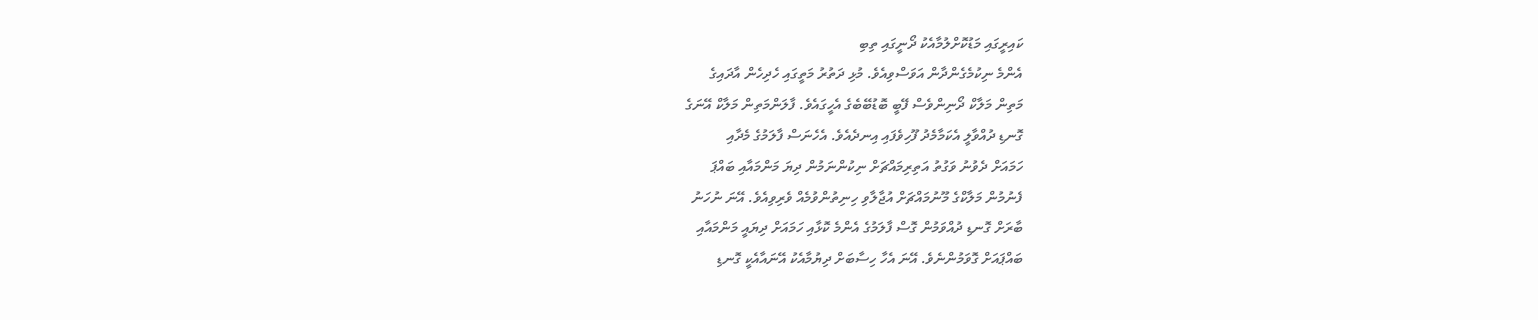ކައިރީގައި މަޑުކޮށްލުމާއެކު ދޯނީގައި ތިބި
އެންމެ ނިކުމެގެންދާން އަވަސްވިއެވެ. މުޅި ދަތުރު މަތީގައި ހެދިހެން އާދައިގެ
މަތިން މަލާކް ދޯނިންވެސް ފޭބީ ބޮޑުބޭބެގެ އެހީގައެވެ. ފާލަންމަތިން މަލާކް އޭނަގެ
ގޮނޑި ދުއްވާލީ އެކަމާމެދު ފޫހިވެފައި އިނދެއެވެ. އެހެނަސް ފާލަމުގެ މެދާއި
ހަމައަށް ދެވުނު ވަގުތު އަތިރިމައްޗަށް ނިކުންނަމުން ދިޔަ މަންމައާއި ބައްޕަ
ފެނުމުން މަލާކްގެ މޫނުމައްޗަށް އުޖާލާވި ހިނިތުންވުމެއް ވެރިވިއެވެ. އޭނަ ނުހަނު
ބާރަށް ގޮނޑި ދުއްވަމުން ގޮސް ފާލަމުގެ އެންމެ ކޮޅާއި ހަމައަށް ދިޔައީ މަންމައާއި
ބައްޕައަށް ގޮވަމުންނެވެ. އޭނަ އެހާ ހިސާބަށް ދިޔުމާއެކު އޭނައާއެކީ ގޮނޑި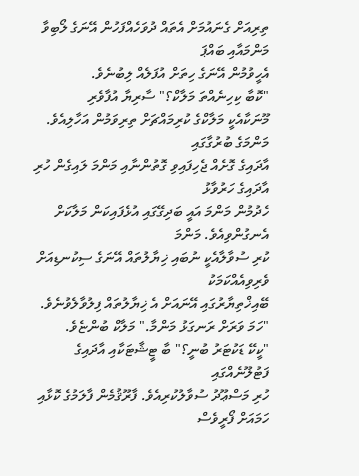ތިރިއަށް ގެނައުމަށް އެތައް ދުވަހެއްފަހުން އޭނަގެ ލޯބިވާ މަންމައާއި ބައްޕަ
އެހީވުމުން އޭނަގެ ހިތަށް އުފަލެއް ލިބުނެވެ.
"ކޮބާ ކިހިނެއްތަ މަލާކް؟" ސާރިޔާ އުފާވެރި
މޫނަކާއެކީ މަލާކްގެ ކުރިމައްޗަށް ތިރިވަމުން އަހާލިއެވެ. މަންމަގެ ބުރުގާގައި
އާދައިގެ ގޮށެއް ޖެހިފައިވި ގޮތުންނާއި މަންމަ ލައިގެން ހުރި އާދައިގެ ހަރުވާޅު
ހެދުމުން މަންމަ އައީ ބަދިގޭގައި އުޅެފައިކަން މަލާކަށް އެނގުންވިއެވެ. މަންމަ
ކުރި ސުވާލާއެކީ ނުބައި ޚިޔާލުތައް އޭނަގެ ސިކުނޑިއަށް ވެރިވިއެއްކަމަކު
ބޭއިޚްތިޔާރުގައި އޭނައަށް އެ ޚިޔާލުތައް ފިލުވާލެވުނެވެ.
"ހަމަ ވަރަށް ރަނގަޅު މަންމާ." މަލާކް ބުންޏެވެ.
"ކީކޭ ޑަކުޓަރު ބުނީ؟" ބާ ޓީޝާޓަކާއި އާދައިގެ ފަޓުލޫނެއްގައި
ހުރި މަސްޢޫދު ސުވާލުކުރިއެވެ. ފާރޫޤުމެން ފާލަމުގެ ކޮޅާއި ހަމައަށް ފޯރީވެސް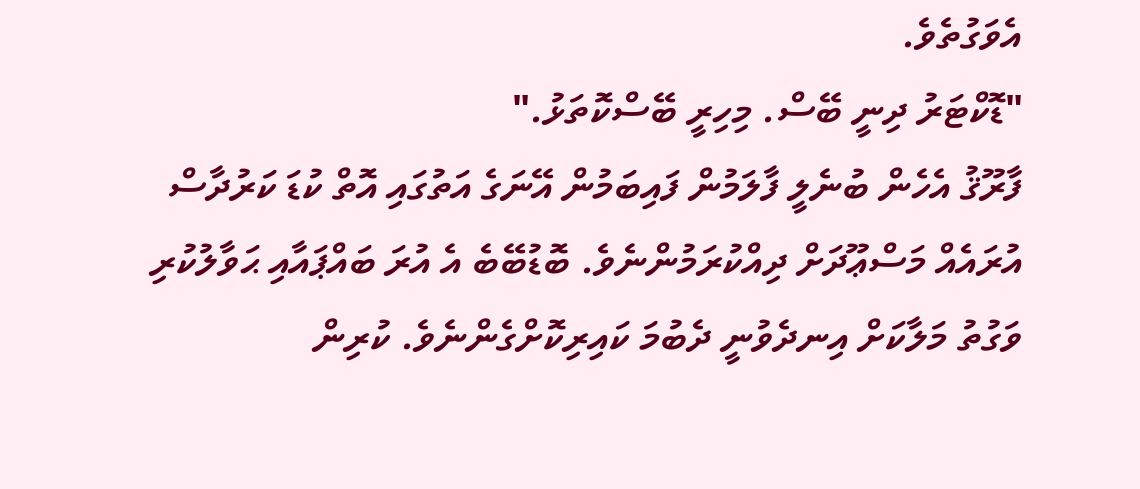އެވަގުތެވެ.
"ޑޮކްޓަރު ދިނީ ބޭސް. މިހިރީ ބޭސްކޮތަޅު."
ފާރޫޤު އެހެން ބުނެލީ ފާލަމުން ފައިބަމުން އޭނަގެ އަތުގައި އޮތް ކުޑަ ކަރުދާސް
އުރައެއް މަސްޢޫދަށް ދިއްކުރަމުންނެވެ. ބޮޑުބޭބެ އެ އުރަ ބައްޕައާއި ޙަވާލުކުރި
ވަގުތު މަލާކަށް އިނދެވުނީ ދެބުމަ ކައިރިކޮށްގެންނެވެ. ކުރިން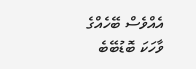އެއްވެސް ބޭހެއްގެ
ވާހަކަ ބޮޑުބޭބެ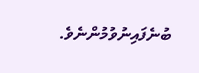ބުނެފައިނުވުމުންނެވެ.